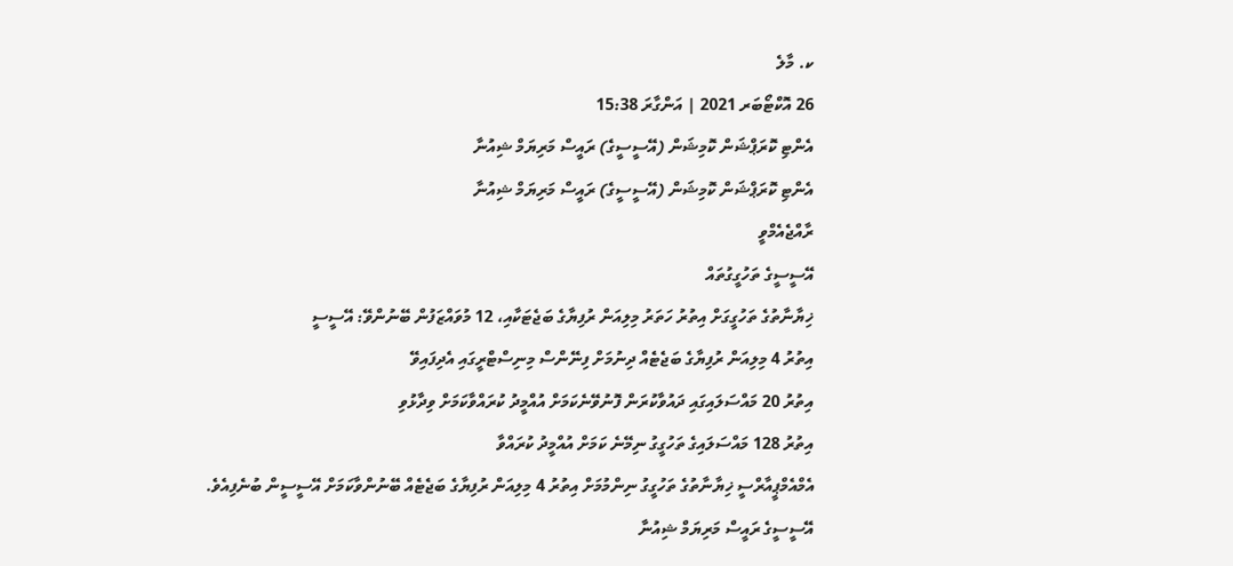ކ. މާލެ
26 އޮކްޓޯބަރ 2021 | އަންގާރަ 15:38
އެންޓި ކޮރަޕްޝަން ކޮމިޝަން (އޭސީސީގެ) ރައީސް މަރިޔަމް ޝިއުނާ
އެންޓި ކޮރަޕްޝަން ކޮމިޝަން (އޭސީސީގެ) ރައީސް މަރިޔަމް ޝިއުނާ
ރާއްޖެއެމްވީ
އޭސީސީގެ ތަހުގީގުތައް
ޚިޔާނާތުގެ ތަހުގީގަށް އިތުރު ހަތަރު މިލިއަން ރުފިޔާގެ ބަޖެޓަކާއި، 12 މުވައްޒަފުން ބޭނުންވޭ: އޭސީސީ
އިތުރު 4 މިލިއަން ރުފިޔާގެ ބަޖެޓެއް ދިނުމަށް ފިނޭންސް މިނިސްޓްރީގައި އެދިފައިވޭ
އިތުރު 20 މައްސަލައިގައި ދައުވާކުރަން ފޮނުވޭނެކަމަށް އުއްމީދު ކުރައްވާކަމަށް ވިދާޅުވި
އިތުރު 128 މައްސަލައިގެ ތަހުގީގު ނިމޭނެ ކަމަށް އުއްމީދު ކުރައްވާ
އެމްއެމްޕީއާރްސީ ޚިޔާނާތުގެ ތަހުގީގު ނިންމުމަށް އިތުރު 4 މިލިއަން ރުފިޔާގެ ބަޖެޓެއް ބޭނުންވާކަމަށް އޭސީސީން ބުނެފިއެވެ.
އޭސީސީގެ ރައީސް މަރިޔަމް ޝިއުނާ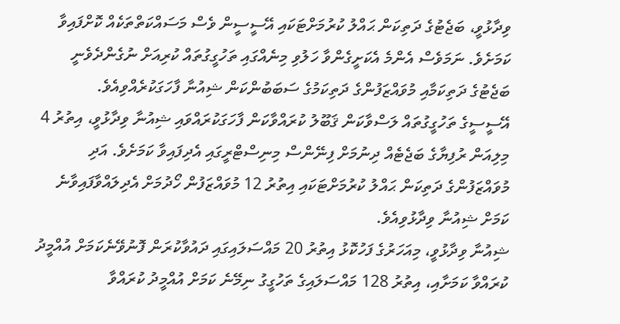ވިދާޅުވީ، ބަޖެޓުގެ ދަތިކަން ޙައްލު ކުރުމަށްޓަކައި އޭސީސީން ވެސް މަސައްކަތްތަކެއް ކޮށްފައިވާ ކަމަށެވެ. ނަމަވެސް އެންމެ އެކަށީގެންވާ ހަލުވި މިނެއްގައި ތަހުގީގުތައް ކުރިއަށް ނުގެންދެވެނީ ބަޖެޓުގެ ދަތިކަމާއި މުވައްޒަފުންގެ ދަތިކަމުގެ ސަބަބުންކަން ޝިއުނާ ފާހަގަކުރެއްވިއެވެ.
އޭސީސީގެ ތަހުގީގުތައް ލަސްވާކަން ޤަބޫލު ކުރައްވާކަން ފާހަގަކުރައްވައި ޝިއުނާ ވިދާޅުވީ، އިތުރު 4 މިލިއަން ރުފިޔާގެ ބަޖެޓެއް ދިނުމަށް ފިނޭންސް މިނިސްޓްރީގައި އެދިފައިވާ ކަމަށެވެ. އަދި މުވައްޒަފުންގެ ދަތިކަން ޙައްލު ކުރުމަށްޓަކައި އިތުރު 12 މުވައްޒަފުން ހޯދުމަށް އެދިލައްވާފައިވާނެ ކަމަށް ޝިއުނާ ވިދާޅުވިއެވެ.
ޝިއުނާ ވިދާޅުވީ، މިއަހަރުގެ ފަހުކޮޅު އިތުރު 20 މައްސަލައިގައި ދައުވާކުރަން ފޮނުވޭނެކަމަށް އުއްމީދު ކުރައްވާ ކަމަށާއި، އިތުރު 128 މައްސަލައިގެ ތަހުގީގު ނިމޭނެ ކަމަށް އުއްމީދު ކުރައްވާ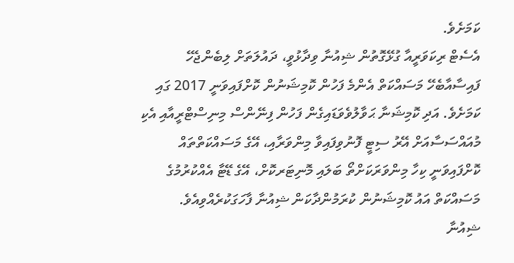ކަމަށެވެ.
އެސެޓް ރިކަވަރީއާ ގުޅޭގޮތުން ޝިއުނާ ވިދާޅުވީ، ދައުލަތަށް ލިބެންޖެހޭ ފައިސާއާބެހޭ މަސައްކަތް އެންމެ ފަހުން ކޮމިޝަނުން ކޮށްފައިވަނީ 2017 ގައި ކަމަށެވެ. އަދި ކޮމިޝަނާ ޙަވާލުވެވަޑައިގެން ފަހުން ފިނޭންސް މިނިސްޓްރީއާއި އެކި މުއައްސަސާއަށް އޭރު ސިޓީ ފޮނުވިފައިވާ މިންވަރާއި، އޭގެ މަސައްކަތްތައް ކޮށްފައިވަނީ ކިހާ މިންވަރަކަށްތޯ ބަލައި މޮނިޓަރކޮށް، އޭގެ ޑޭޓާ އެއްކުރުމުގެ މަސައްކަތް އައު ކޮމިޝަނުން ކުރަމުންދާކަން ޝިއުނާ ފާހަގަކުރެއްވިއެވެ.
ޝިއުނާ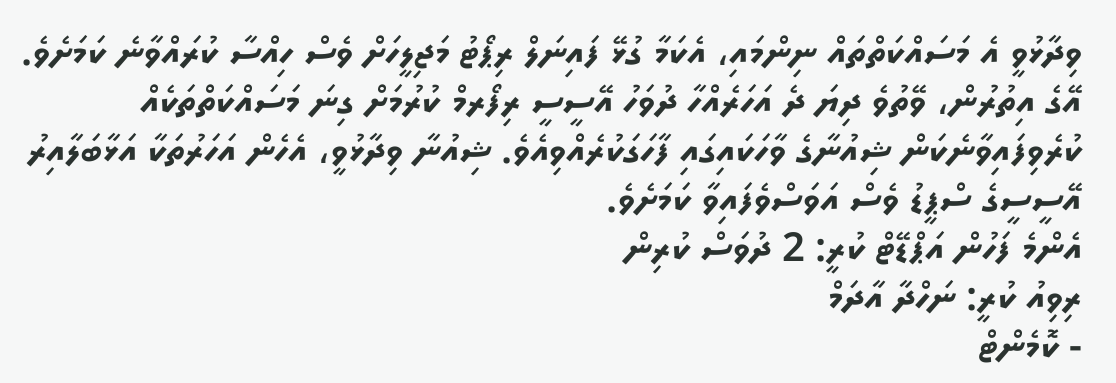ވިދާޅުވީ އެ މަސައްކަތްތައް ނިންމައި، އެކަމާ ގުޅޭ ފައިނަލް ރިޕޯޓު މަޖިލީހަށް ވެސް ހިއްސާ ކުރައްވާނެ ކަމަށެވެ.
އޭގެ އިތުރުން، ވޭތުވެ ދިޔަ ދެ އަހަރެއްހާ ދުވަހު އޭސީސީ ރިފޯރމް ކުރުމަށް ގިނަ މަސައްކަތްތަކެއް ކުރެވިފައިވާނެކަން ޝިއުނާގެ ވާހަކައިގައި ފާހަގަކުރެއްވިއެވެ. ޝިއުނާ ވިދާޅުވީ، އެހެން އަހަރުތަކާ އަޅާބަލާއިރު އޭސީސީގެ ސްޕީޑު ވެސް އަވަސްވެފައިވާ ކަމަށެވެ.
އެންމެ ފަހުން އަޕްޑޭޓް ކުރީ: 2 ދުވަސް ކުރިން
ރިވިއު ކުރީ: ނަހްދާ އާދަމް
- ކޮމެންޓް